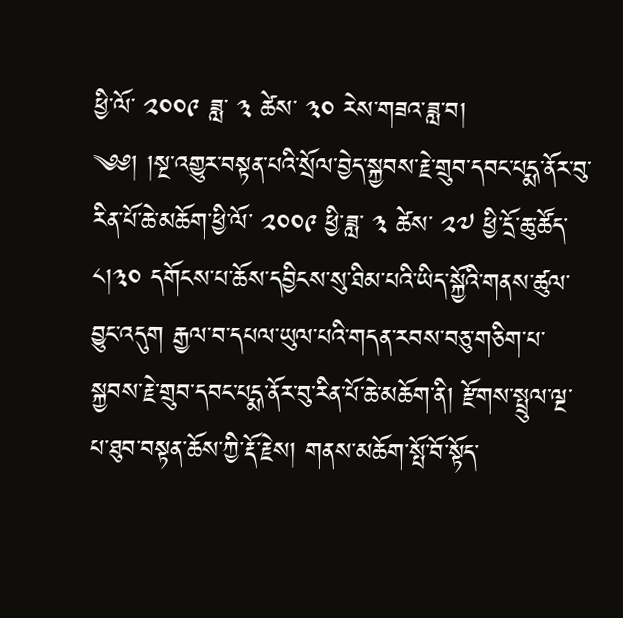ཕྱི་ལོ་ ༢༠༠༩ ཟླ་ ༣ ཚེས་ ༣༠ རེས་གཟའ་ཟླ་བ།
༄༅། །སྔ་འགྱུར་བསྟན་པའི་སྲོལ་བྱེད་སྐྱབས་རྗེ་གྲུབ་དབང་པདྨ་ནོར་བུ་རིན་པོ་ཆེ་མཆོག་ཕྱི་ལོ་ ༢༠༠༩ ཕྱི་ཟླ་ ༣ ཚེས་ ༢༧ ཕྱི་དྲོ་ཆུ་ཚོད་ ༨།༣༠ དགོངས་པ་ཆོས་དབྱིངས་སུ་ཐིམ་པའི་ཡིད་སྐྱོའི་གནས་ཚུལ་བྱུང་འདུག རྒྱལ་བ་དཔལ་ཡུལ་པའི་གདན་རབས་བཅུ་གཅིག་པ་སྐྱབས་རྗེ་གྲུབ་དབང་པདྨ་ནོར་བུ་རིན་པོ་ཆེ་མཆོག་ནི། རྫོགས་སྤྲུལ་ལྔ་པ་ཐུབ་བསྟན་ཆོས་ཀྱི་རྡོ་རྗེས། གནས་མཆོག་སྤོ་བོ་སྟོད་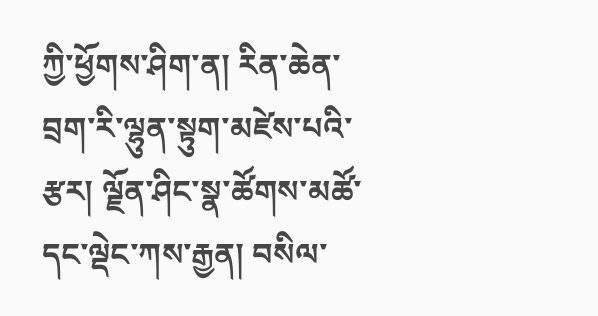ཀྱི་ཕྱོགས་ཤིག་ན། རིན་ཆེན་བྲག་རི་ལྷུན་སྟུག་མཛེས་པའི་རྩར། ལྗོན་ཤིང་སྣ་ཚོགས་མཚོ་དང་ལྡེང་ཀས་རྒྱན། བསིལ་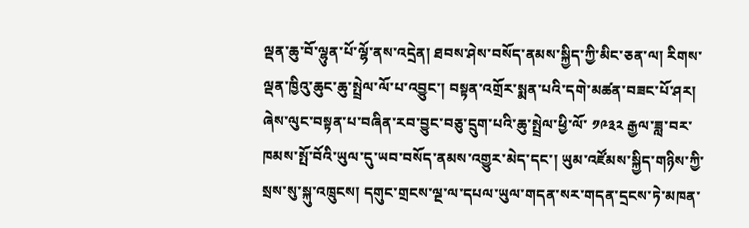ལྡན་ཆུ་བོ་ལྷུན་པོ་ལྷོ་ནས་འདྲེན། ཐབས་ཤེས་བསོད་ནམས་སྐྱིད་ཀྱི་མིང་ཅན་ལ། རིགས་ལྡན་ཁྱིའུ་ཆུང་ཆུ་སྤྲེལ་ལོ་པ་འབྱུང་། བསྟན་འགྲོར་སྨན་པའི་དགེ་མཚན་བཟང་པོ་ཤར། ཞེས་ལུང་བསྟན་པ་བཞིན་རབ་བྱུང་བཅུ་དྲུག་པའི་ཆུ་སྤྲེལ་ཕྱི་ལོ་ ༡༩༣༢ རྒྱལ་ཟླ་བར་ཁམས་སྤོ་བོའི་ཡུལ་དུ་ཡབ་བསོད་ནམས་འགྱུར་མེད་དང་། ཡུམ་འཛོམས་སྐྱིད་གཉིས་ཀྱི་སྲས་སུ་སྐུ་འཁྲུངས། དགུང་གྲངས་ལྔ་ལ་དཔལ་ཡུལ་གདན་སར་གདན་དྲངས་ཏེ་མཁན་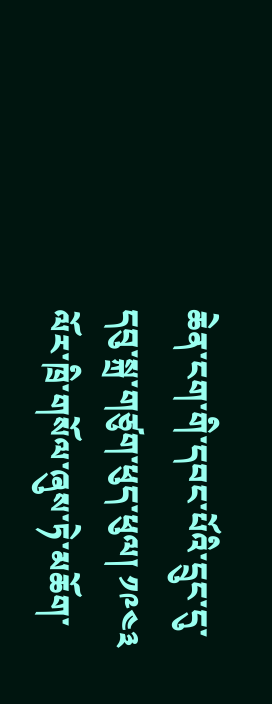ཆེན་ངག་གི་དབང་པོའི་དྲུང་དུ་དབུ་སྐྲ་གཙུག་ཕུད་ཕུལ། ༡༩༤༣ ལོར་ཁྲི་གསོལ་ཞུས་ཏེ་མཆོག་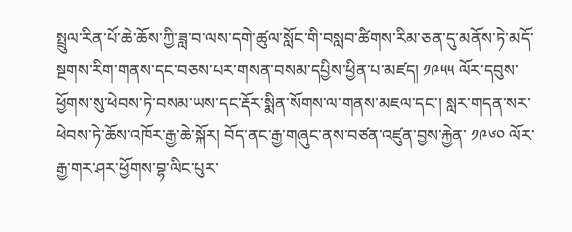སྤྲུལ་རིན་པོ་ཆེ་ཆོས་ཀྱི་ཟླ་བ་ལས་དགེ་ཚུལ་སློང་གི་བསླབ་ཚིགས་རིམ་ཅན་དུ་མནོས་ཏེ་མདོ་སྔགས་རིག་གནས་དང་བཅས་པར་གསན་བསམ་དཔྱིས་ཕྱིན་པ་མཛད། ༡༩༥༥ ལོར་དབུས་ཕྱོགས་སུ་ཕེབས་ཏེ་བསམ་ཡས་དང་རྡོར་སྨིན་སོགས་ལ་གནས་མཇལ་དང་། སླར་གདན་སར་ཕེབས་ཏེ་ཆོས་འཁོར་རྒྱ་ཆེ་སྐོར། བོད་ནང་རྒྱ་གཞུང་ནས་བཙན་འཛུན་བྱས་རྐྱེན་ ༡༩༦༠ ལོར་རྒྱ་གར་ཤར་ཕྱོགས་བྷ་ལིང་པུར་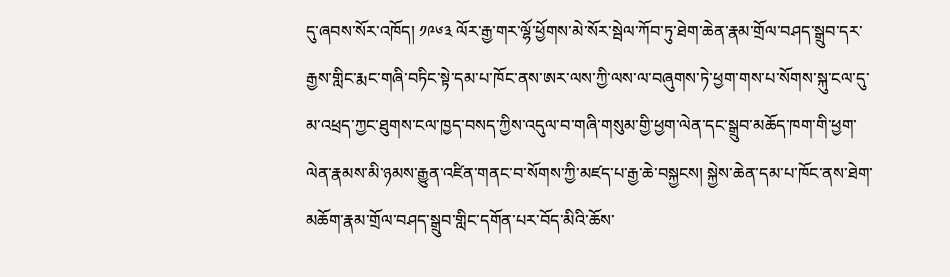དུ་ཞབས་སོར་འཁོད། ༡༩༦༣ ལོར་རྒྱ་གར་ལྷོ་ཕྱོགས་མེ་སོར་སྦེལ་ཀོབ་ཏུ་ཐེག་ཆེན་རྣམ་གྲོལ་བཤད་སྒྲུབ་དར་རྒྱས་གླིང་རྨང་གཞི་བཏིང་སྟེ་དམ་པ་ཁོང་ནས་ཨར་ལས་ཀྱི་ལས་ལ་བཞུགས་ཏེ་ཕྱག་གས་པ་སོགས་སྐུ་ངལ་དུ་མ་འཕྲད་ཀྱང་ཐུགས་ངལ་ཁྱད་བསད་ཀྱིས་འདུལ་བ་གཞི་གསུམ་གྱི་ཕྱག་ལེན་དང་སྒྲུབ་མཆོད་ཁག་གི་ཕྱག་ལེན་རྣམས་མི་ཉམས་རྒྱུན་འཛིན་གནང་བ་སོགས་ཀྱི་མཛད་པ་རྒྱ་ཆེ་བསྐྱངས། སྐྱེས་ཆེན་དམ་པ་ཁོང་ནས་ཐེག་མཆོག་རྣམ་གྲོལ་བཤད་སྒྲུབ་གླིང་དགོན་པར་བོད་མིའི་ཆོས་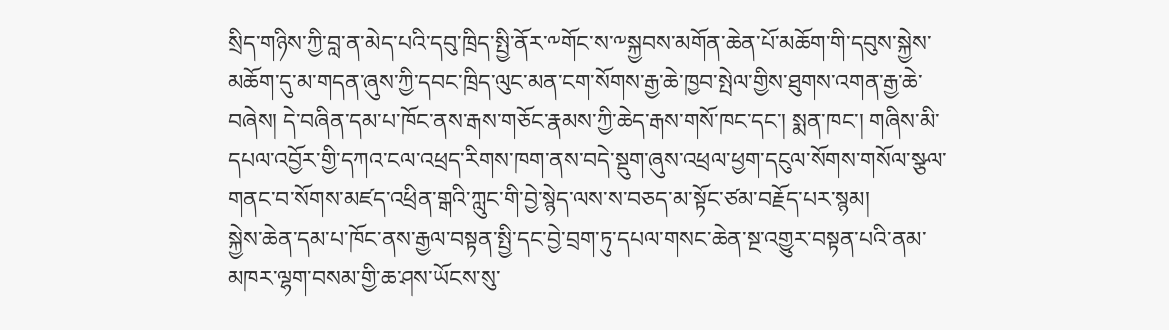སྲིད་གཉིས་ཀྱི་བླ་ན་མེད་པའི་དབུ་ཁྲིད་སྤྱི་ནོར་༸གོང་ས་༸སྐྱབས་མགོན་ཆེན་པོ་མཆོག་གི་དབུས་སྐྱེས་མཆོག་དུ་མ་གདན་ཞུས་ཀྱི་དབང་ཁྲིད་ལུང་མན་ངག་སོགས་རྒྱ་ཆེ་ཁྱབ་སྤེལ་གྱིས་ཐུགས་འགན་རྒྱ་ཆེ་བཞེས། དེ་བཞིན་དམ་པ་ཁོང་ནས་རྒས་གཅོང་རྣམས་ཀྱི་ཆེད་རྒས་གསོ་ཁང་དང་། སྨན་ཁང་། གཞིས་མི་དཔལ་འབྱོར་གྱི་དཀའ་ངལ་འཕྲད་རིགས་ཁག་ནས་བདེ་སྡུག་ཞུས་འཕྲལ་ཕྱག་དངུལ་སོགས་གསོལ་སྩལ་གནང་བ་སོགས་མཛད་འཕྲིན་གྒའི་ཀླུང་གི་བྱེ་སྙེད་ལས་ས་བཅད་མ་སྟོང་ཙམ་བརྗོད་པར་སྙམ།
སྐྱེས་ཆེན་དམ་པ་ཁོང་ནས་རྒྱལ་བསྟན་སྤྱི་དང་བྱེ་བྲག་ཏུ་དཔལ་གསང་ཆེན་སྔ་འགྱུར་བསྟན་པའི་ནམ་མཁར་ལྷག་བསམ་གྱི་ཆ་ཤས་ཡོངས་སུ་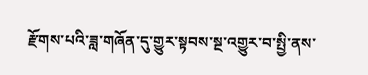རྫོགས་པའི་ཟླ་གཞོན་དུ་གྱུར་སྟབས་སྔ་འགྱུར་བ་སྤྱི་ནས་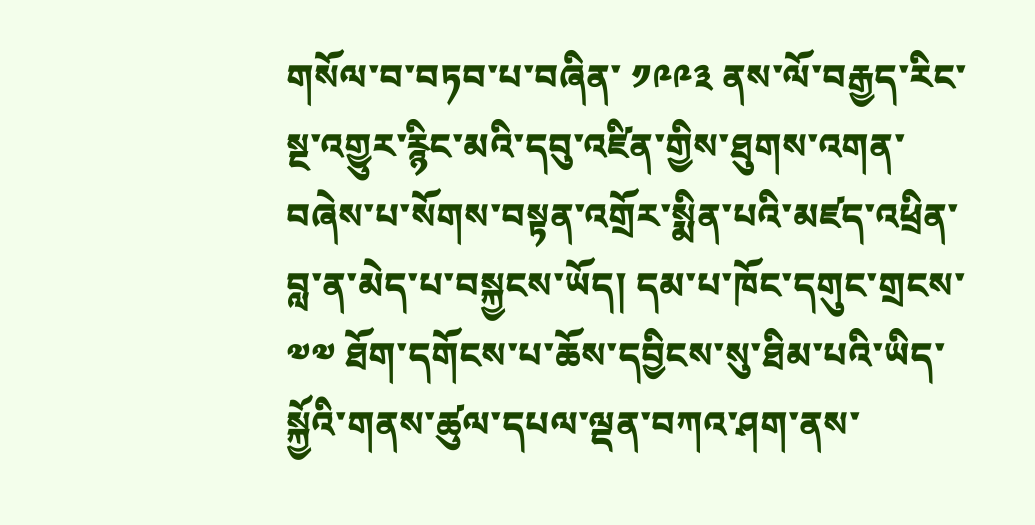གསོལ་བ་བཏབ་པ་བཞིན་ ༡༩༩༣ ནས་ལོ་བརྒྱད་རིང་སྔ་འགྱུར་རྙིང་མའི་དབུ་འཛིན་གྱིས་ཐུགས་འགན་བཞེས་པ་སོགས་བསྟན་འགྲོར་སྨིན་པའི་མཛད་འཕྲིན་བླ་ན་མེད་པ་བསྐྱངས་ཡོད། དམ་པ་ཁོང་དགུང་གྲངས་ ༧༧ ཐོག་དགོངས་པ་ཆོས་དབྱིངས་སུ་ཐིམ་པའི་ཡིད་སྐྱོའི་གནས་ཚུལ་དཔལ་ལྡན་བཀའ་ཤག་ནས་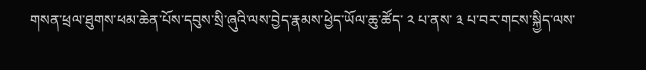གསན་ཕྲལ་ཐུགས་ཕམ་ཆེན་པོས་དབུས་སྲི་ཞུའི་ལས་བྱེད་རྣམས་ཕྱེད་ཡོལ་ཆུ་ཚོད་ ༢ པ་ནས་ ༣ པ་བར་གངས་སྐྱིད་ལས་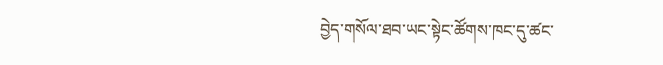བྱེད་གསོལ་ཐབ་ཡང་སྟེང་ཚོགས་ཁང་དུ་ཚང་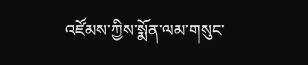འཛོམས་ཀྱིས་སྨོན་ལམ་གསུང་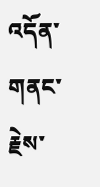འདོན་གནང་རྗེས་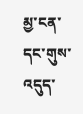མྱ་ངན་དང་གུས་འདུད་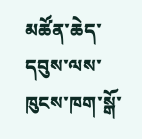མཚོན་ཆེད་དབུས་ལས་ཁུངས་ཁག་སྒོ་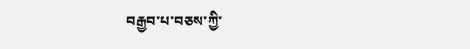བརྒྱབ་པ་བཅས་ཀྱི་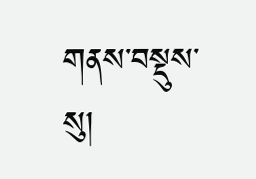གནས་བསྡུས་སུ།